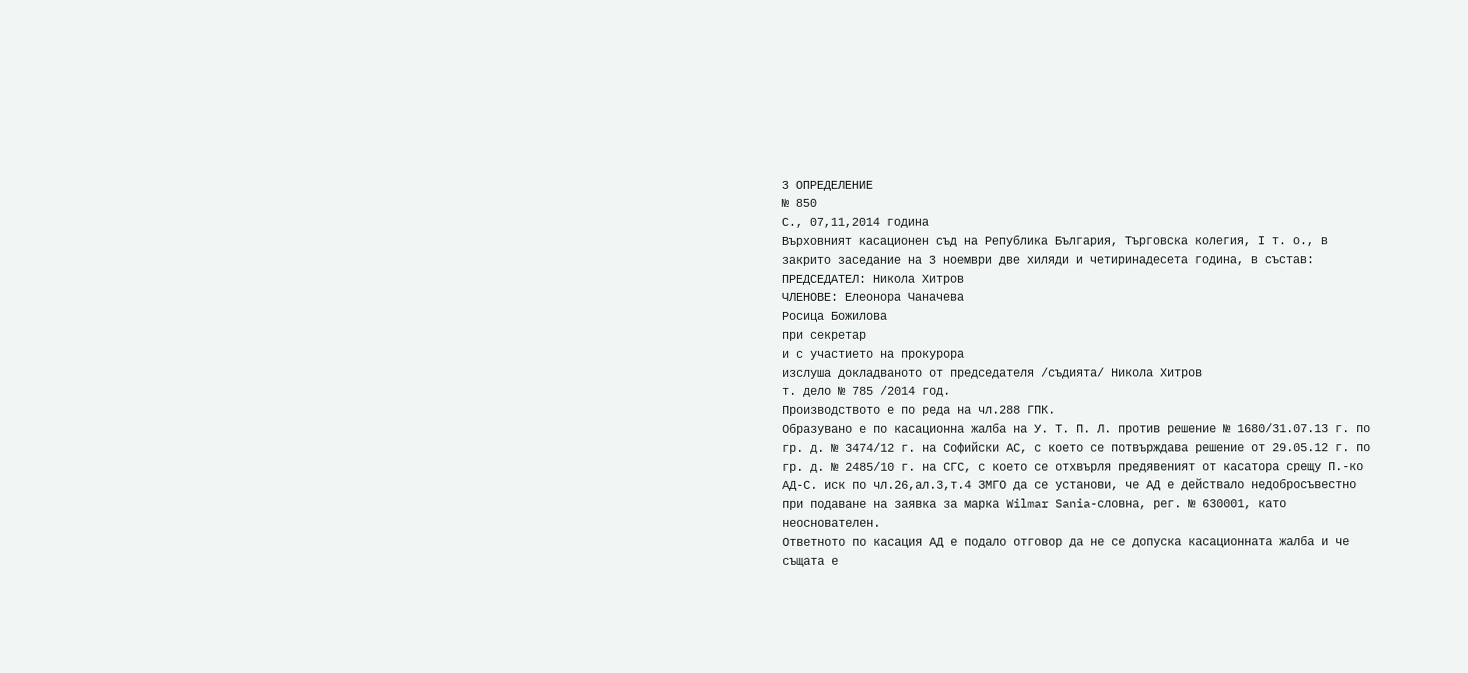3 ОПРЕДЕЛЕНИЕ
№ 850
С., 07,11,2014 година
Върховният касационен съд на Република България, Търговска колегия, І т. о., в закрито заседание на 3 ноември две хиляди и четиринадесета година, в състав:
ПРЕДСЕДАТЕЛ: Никола Хитров
ЧЛЕНОВЕ: Елеонора Чаначева
Росица Божилова
при секретар
и с участието на прокурора
изслуша докладваното от председателя /съдията/ Никола Хитров
т. дело № 785 /2014 год.
Производството е по реда на чл.288 ГПК.
Образувано е по касационна жалба на У. Т. П. Л. против решение № 1680/31.07.13 г. по гр. д. № 3474/12 г. на Софийски АС, с което се потвърждава решение от 29.05.12 г. по гр. д. № 2485/10 г. на СГС, с което се отхвърля предявеният от касатора срещу П.-ко АД-С. иск по чл.26,ал.3,т.4 ЗМГО да се установи, че АД е действало недобросъвестно при подаване на заявка за марка Wilmar Sania-словна, рег. № 630001, като неоснователен.
Ответното по касация АД е подало отговор да не се допуска касационната жалба и че същата е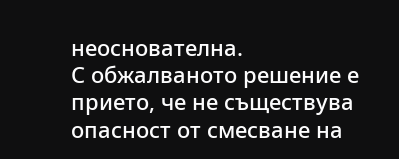неоснователна.
С обжалваното решение е прието, че не съществува опасност от смесване на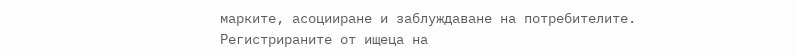марките, асоцииране и заблуждаване на потребителите. Регистрираните от ищеца на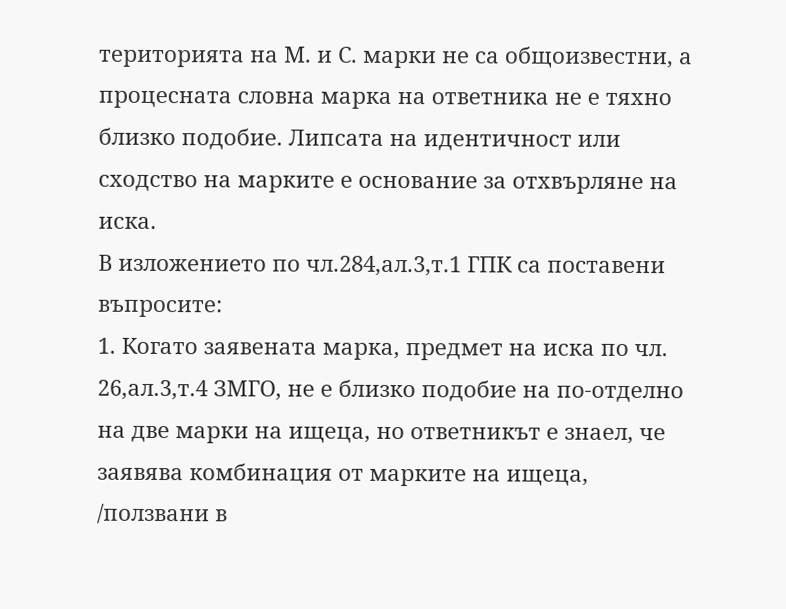територията на М. и С. марки не са общоизвестни, а процесната словна марка на ответника не е тяхно близко подобие. Липсата на идентичност или сходство на марките е основание за отхвърляне на иска.
В изложението по чл.284,ал.3,т.1 ГПК са поставени въпросите:
1. Когато заявената марка, предмет на иска по чл. 26,ал.3,т.4 ЗМГО, не е близко подобие на по-отделно на две марки на ищеца, но ответникът е знаел, че заявява комбинация от марките на ищеца, /ползвани в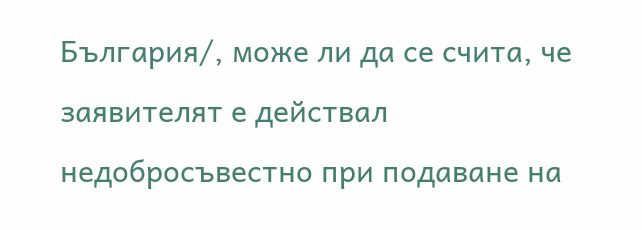България/, може ли да се счита, че заявителят е действал недобросъвестно при подаване на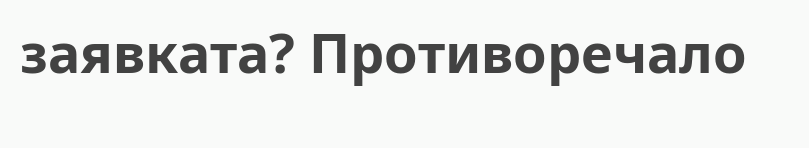заявката? Противоречало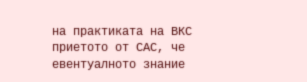на практиката на ВКС приетото от САС, че евентуалното знание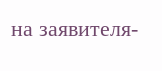на заявителя-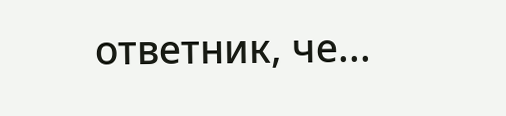ответник, че...